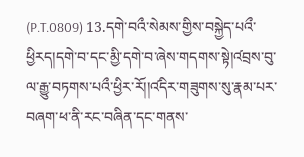(P.T.0809) 13.དགེ་བའྀ་སེམས་གྱིས་བསྐྱེད་པའྀ་ཕྱིརད།དགེ་བ་དང་མྱི་དགེ་བ་ཞེས་གདགས་སྟེ།འ༹བྲས་བུ་ལ་རྒྱུ་བཏགས་པའྀ་ཕྱིར་རོ།།འ༹དིར་གཟུགས་སུ་རྣམ་པར་བཞག་ཕ་ནི་རང་བཞིན་དང་གནས་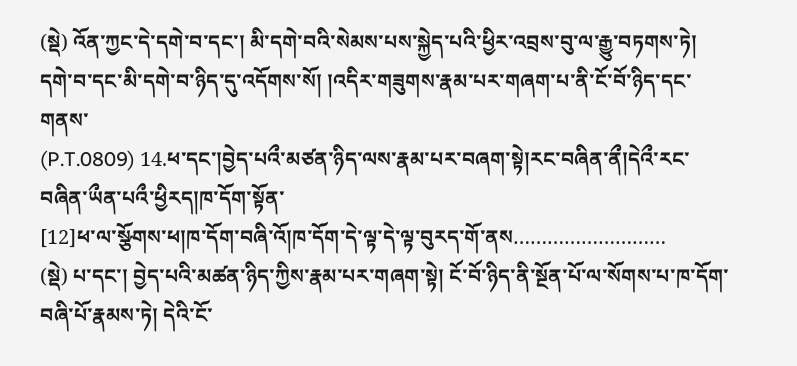(སྡེ) འོན་ཀྱང་དེ་དགེ་བ་དང་། མི་དགེ་བའི་སེམས་པས་སྐྱེད་པའི་ཕྱིར་འབྲས་བུ་ལ་རྒྱུ་བཏགས་ཏེ། དགེ་བ་དང་མི་དགེ་བ་ཉིད་དུ་འདོགས་སོ། །འདིར་གཟུགས་རྣམ་པར་གཞག་པ་ནི་ངོ་བོ་ཉིད་དང་གནས་
(P.T.0809) 14.ཕ་དང་།བྱེད་པའྀ་མཙན་ཉིད་ལས་རྣམ་པར་བཞག་སྟེ།རང་བཞིན་ནྀ།དེའྀ་རང་བཞིན་ཡྀན་པའྀ་ཕྱིརད།ཁ་དོག་སྟོན་
[12]ཕ་ལ་སྩོགས་ཕ།ཁ་དོག་བཞི་འོ།ཁ་དོག་དེ་ལྟ་དེ་ལྟ་བུརད་གོ་ནས………………………
(སྡེ) པ་དང་། བྱེད་པའི་མཚན་ཉིད་ཀྱིས་རྣམ་པར་གཞག་སྟེ། ངོ་བོ་ཉིད་ནི་སྔོན་པོ་ལ་སོགས་པ་ཁ་དོག་བཞི་པོ་རྣམས་ཏེ། དེའི་ངོ་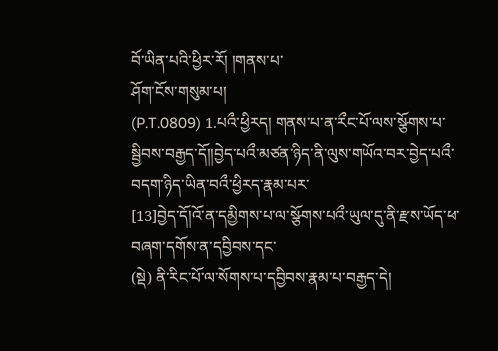བོ་ཡིན་པའི་ཕྱིར་རོ། །གནས་པ་
ཤོག་ངོས་གསུམ་པ།
(P.T.0809) 1.པའྀ་ཕྱིརད། གནས་པ་ན་རྀང་པོ་ལས་སྩོགས་པ་སྦྱིབས་བརྒྱད་དོ།།བྱེད་པའྀ་མཙན་ཉིད་ནི་ལུས་གཡོའ་བར་བྱེད་པའྀ་བདག་ཉིད་ཡིན་བའྀ་ཕྱིརད་རྣམ་པར་
[13]བྱེད་དོ།འོ་ན་དམྱིགས་པ་ལ་སྩོགས་པའྀ་ཡུལ་དུ་ནི་རྫས་ཡོད་ཕ་བཞག་དགོས་ན་དབྱིབས་དང་
(སྡེ) ནི་རིང་པོ་ལ་སོགས་པ་དབྱིབས་རྣམ་པ་བརྒྱད་དེ།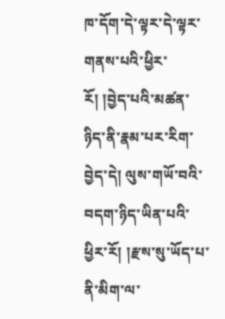ཁ་དོག་དེ་ལྟར་དེ་ལྟར་གནས་པའི་ཕྱིར་རོ། །བྱེད་པའི་མཚན་ཉིད་ནི་རྣམ་པར་རིག་བྱེད་དེ། ལུས་གཡོ་བའི་བདག་ཉིད་ཡིན་པའི་ཕྱིར་རོ། །རྫས་སུ་ཡོད་པ་ནི་མིག་ལ་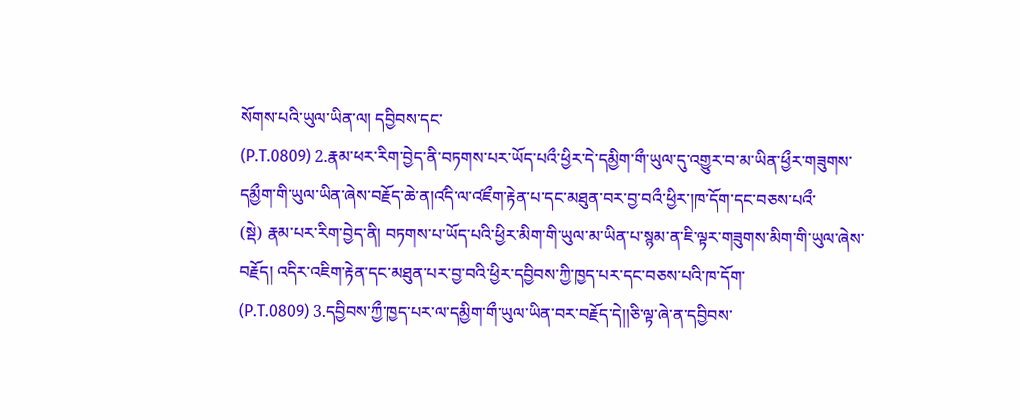སོགས་པའི་ཡུལ་ཡིན་ལ། དབྱིབས་དང་
(P.T.0809) 2.རྣམ་ཕར་རིག་བྱེད་ནི་བཏགས་པར་ཡོད་པའྀ་ཕྱིར་དེ་དམྱིག་གྀ་ཡུལ་དུ་འགྱུར་བ་མ་ཡིན་ཕྱྀར་གཟུགས་དམྱྀག་གི་ཡུལ་ཡིན་ཞེས་བརྗོད་ཆེ་ན།འ༹དི་ལ་འ༹ཇྀག་རྟེན་པ་དང་མཐུན་བར་བྱ་བའྀ་ཕྱིར་།ཁ་དོག་དང་བཅས་པའྀ་
(སྡེ) རྣམ་པར་རིག་བྱེད་ནི། བཏགས་པ་ཡོད་པའི་ཕྱིར་མིག་གི་ཡུལ་མ་ཡིན་པ་སྙམ་ན་ཇི་ལྟར་གཟུགས་མིག་གི་ཡུལ་ཞེས་བརྗོད། འདིར་འཇིག་རྟེན་དང་མཐུན་པར་བྱ་བའི་ཕྱིར་དབྱིབས་ཀྱི་ཁྱད་པར་དང་བཅས་པའི་ཁ་དོག་
(P.T.0809) 3.དབྱིབས་ཀྱྀ་ཁྱད་པར་ལ་དམྱིག་གྀ་ཡུལ་ཡིན་བར་བརྗོད་དེ།།ཅི་ལྟ་ཞེ་ན་དབྱིབས་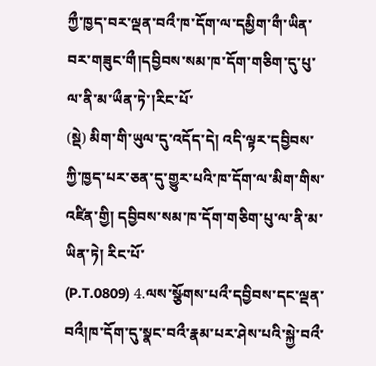ཀྱྀ་ཁྱད་བར་ལྡན་བའྀ་ཁ་དོག་ལ་དམྱིག་གྀ་ཡིན་བར་གཟུང་གྀ།དབྱིབས་སམ་ཁ་དོག་གཅིག་དུ་པུ་ལ་ནི་མ་ཡྀན་ཏེ་།རིང་པོ་
(སྡེ) མིག་གི་ཡུལ་དུ་འདོད་དེ། འདི་ལྟར་དབྱིབས་ཀྱི་ཁྱད་པར་ཅན་དུ་གྱུར་པའི་ཁ་དོག་ལ་མིག་གིས་འཛིན་གྱི། དབྱིབས་སམ་ཁ་དོག་གཅིག་པུ་ལ་ནི་མ་ཡིན་ཏེ། རིང་པོ་
(P.T.0809) 4.ལས་སྩོགས་པའྀ་དབྱིབས་དང་ལྡན་བའྀ།ཁ་དོག་དུ་སྣང་བའྀ་རྣམ་པར་ཤེས་པའི་སྐྱེ་བའྀ་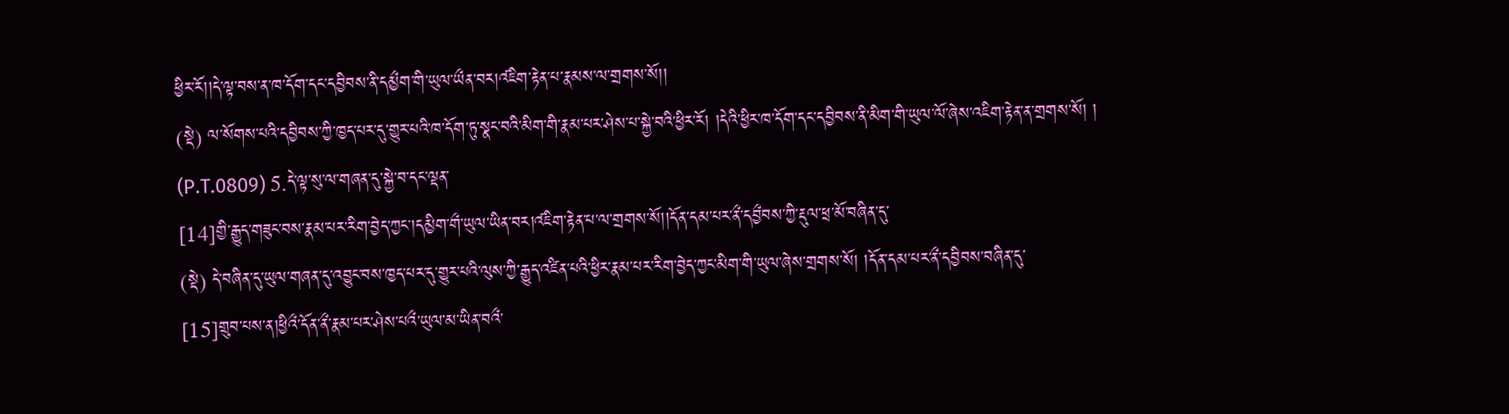ཕྱིར་རོ།།དེ་ལྟ་བས་ན་ཁ་དོག་དང་དབྱིབས་ནི་དམྱྀག་གི་ཡུལ་ཡྀན་བར།འ༹ཇིག་རྟེན་པ་རྣམས་ལ་གྲགས་སོ།།
(སྡེ) ལ་སོགས་པའི་དབྱིབས་ཀྱི་ཁྱད་པར་དུ་གྱུར་པའི་ཁ་དོག་ཏུ་སྣང་བའི་མིག་གི་རྣམ་པར་ཤེས་པ་སྐྱེ་བའི་ཕྱིར་རོ། །དེའི་ཕྱིར་ཁ་དོག་དང་དབྱིབས་ནི་མིག་གི་ཡུལ་ལོ་ཞེས་འཇིག་རྟེན་ན་གྲགས་སོ། །
(P.T.0809) 5.དེ་ལྟ་སུ་ལ་གཞན་དུ་སྐྱེ་བ་དང་ལྡན་
[14]གྱི་རྒྱུད་གཟུང་བས་རྣམ་པར་རིག་བྱེད་ཀྱང།དམྱིག་གྀ་ཡུལ་ཡིན་བར།འ༹ཇིག་རྟེན་པ་ལ་གྲགས་སོ།།དོན་དམ་པར་ནྀ་དབྱྀབས་ཀྱི་རྡུལ་ཕྲ་མོ་བཞིན་དུ་
(སྡེ) དེ་བཞིན་དུ་ཡུལ་གཞན་དུ་འབྱུང་བས་ཁྱད་པར་དུ་གྱུར་པའི་ལུས་ཀྱི་རྒྱུད་འཛིན་པའི་ཕྱིར་རྣམ་པར་རིག་བྱེད་ཀྱང་མིག་གི་ཡུལ་ཞེས་གྲགས་སོ། །དོན་དམ་པར་ནྀ་དབྱིབས་བཞིན་དུ་
[15]གྲུབ་པས་ན།ཕྱིའྀ་དོན་ནྀ་རྣམ་པར་ཤེས་པའྀ་ཡུལ་མ་ཡིན་བའྀ་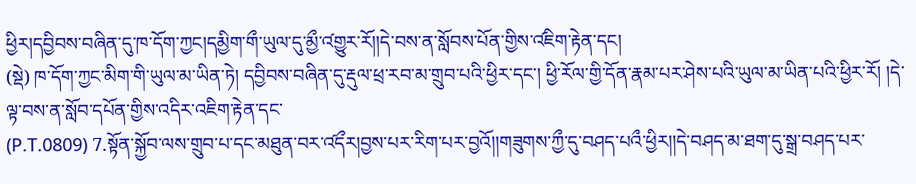ཕྱིར།དབྱིབས་བཞིན་དུ་ཁ་དོག་ཀྱང།དམྱིག་གྀ་ཡུལ་དུ་མྱྀ་འ༹གྱུར་རོ།།དེ་བས་ན་སློབས་པོན་གྱིས་འ༹ཇིག་རྟེན་དང།
(སྡེ) ཁ་དོག་ཀྱང་མིག་གི་ཡུལ་མ་ཡིན་ཏེ། དབྱིབས་བཞིན་དུ་རྡུལ་ཕྲ་རབ་མ་གྲུབ་པའི་ཕྱིར་དང་། ཕྱི་རོལ་གྱི་དོན་རྣམ་པར་ཤེས་པའི་ཡུལ་མ་ཡིན་པའི་ཕྱིར་རོ། །དེ་ལྟ་བས་ན་སློབ་དཔོན་གྱིས་འདིར་འཇིག་རྟེན་དང་
(P.T.0809) 7.སྟོན་སྐྱོབ་ལས་གྲུབ་པ་དང་མཐུན་བར་འ༹དྀར།བྱས་པར་རིག་པར་བྱའོ།།གཟུགས་ཀྱྀ་དུ་བཤད་པའྀ་ཕྱིར།།དེ་བཤད་མ་ཐག་དུ་སྒྲ་བཤད་པར་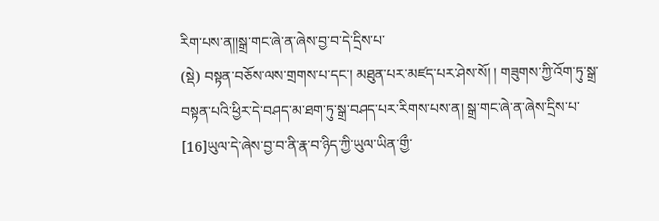རིག་པས་ན།།སྒྲ་གང་ཞེ་ན་ཞེས་བྱ་བ་དེ་དྲིས་པ་
(སྡེ) བསྟན་བཅོས་ལས་གྲགས་པ་དང་། མཐུན་པར་མཛད་པར་ཤེས་སོ། ། གཟུགས་ཀྱི་འོག་ཏུ་སྒྲ་བསྟན་པའི་ཕྱིར་དེ་བཤད་མ་ཐག་ཏུ་སྒྲ་བཤད་པར་རིགས་པས་ན། སྒྲ་གང་ཞེ་ན་ཞེས་དྲིས་པ་
[16]ཡུལ་དེ་ཞེས་བྱ་བ་ནི་རྣ་བ་ཉིད་ཀྱི་ཡུལ་ཡིན་གྱྀ་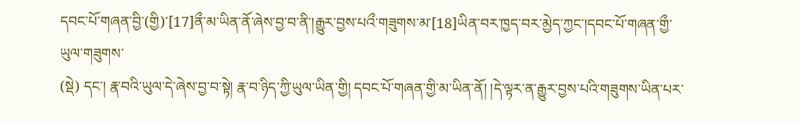དབང་པོ་གཞན་བྱི་(གྱི)་[17]ནྀ་མ་ཡིན་ནོ་ཞེས་བྱ་བ་ནི་།རྒྱུར་བྱས་པའྀ་གཟུགས་མ་[18]ཡིན་བར་ཁྱད་བར་མྱེད་ཀྱང་།དབང་པོ་གཞན་གྱྀ་ཡུལ་གཟུགས་
(སྡེ) དང་། རྣ་བའི་ཡུལ་དེ་ཞེས་བྱ་བ་སྟེ། རྣ་བ་ཉིད་ཀྱི་ཡུལ་ཡིན་གྱི། དབང་པོ་གཞན་གྱི་མ་ཡིན་ནོ། །དེ་ལྟར་ན་རྒྱུར་བྱས་པའི་གཟུགས་ཡིན་པར་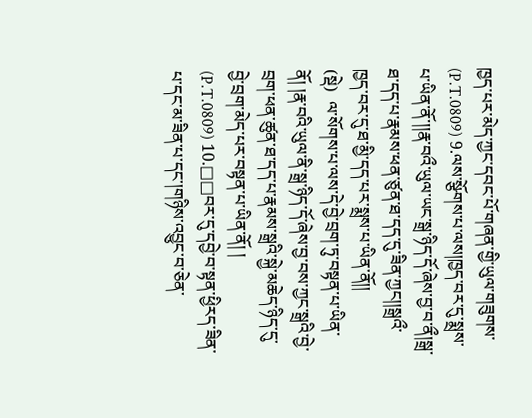ཁྱད་པར་མེད་ཀྱང་དབང་པོ་གཞན་གྱི་ཡུལ་གཟུགས་
(P.T.0809) 9.ལས་སྩོགས་པ་ལས།ཁྱད་བར་དུ་སྨྲས་པ་ཡིན་ནོ་།།རྣ་བའྀ་ཡུལ་ཡང་སྒྲ་ཉིད་དོ་ཞེས་བྱ་བ་ནྀ།སྒྲ་ཐ་དད་པ་རྣམས་ཕན་ཙུན་ཐ་དད་དུ་ཟིན་ཀྱང།།སྒྲའྀ་ཁྱད་བར་དུ་ཐ་མྱི་དད་པར་སྨྲས་པ་ཡིན་ནོ།།
(སྡེ)  ལ་སོགས་པ་ལས་དེ་བྱེ་བྲག་ཏུ་བསྟན་པ་ཡིན་ནོ། །རྣ་བའི་ཡུལ་ནི་སྒྲ་ཉིད་དོ་ཞེས་བྱ་བས་ཀྱང་སྒྲའི་བྱེ་བྲག་ཕན་ཚུན་ཐ་དད་པ་རྣམས་སྒྲའི་སྐྱེ་མཆེད་ཉིད་དུ་བྱེ་བྲག་མེད་པར་བསྟན་པ་ཡིན་ནོ། །
(P.T.0809) 10.□□བར་དུ་དབྱེ་བ་སྟན་ཕྱིརད་ཟིན་པ་དང་མ་ཟིན་པ་དང་།གཉིས་འབྱུང་བ་ཅེན་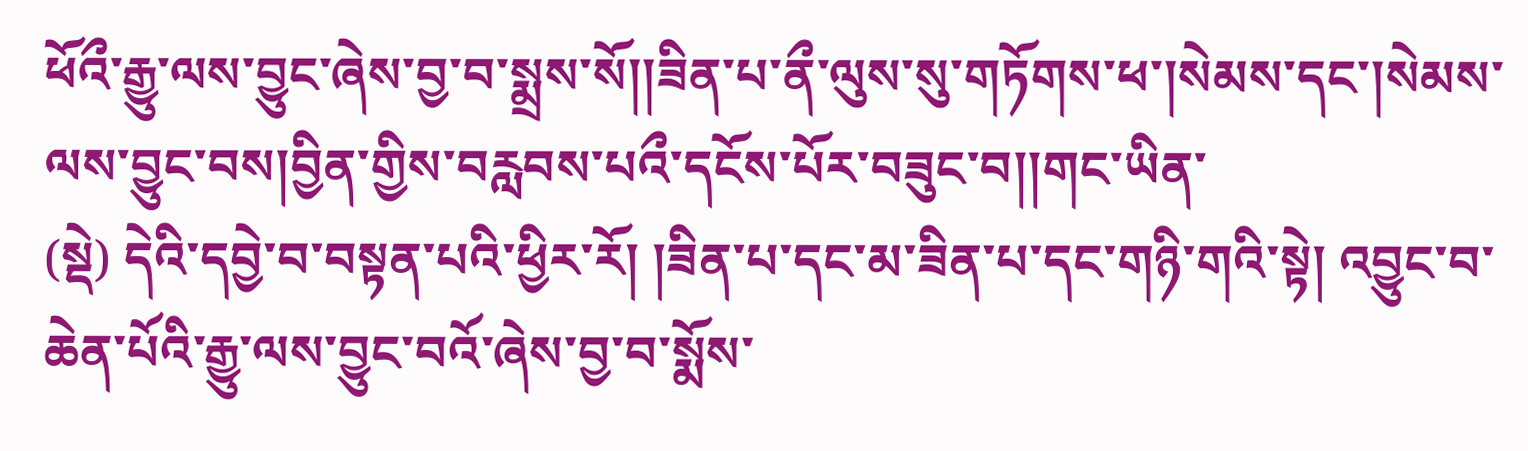ཕོའྀ་རྒྱུ་ལས་བྱུང་ཞེས་བྱ་བ་སྨྲས་སོ།།ཟིན་པ་ནྀ་ལུས་སུ་གཏོགས་ཕ་།སེམས་དང་།སེམས་ལས་བྱུང་བས།བྱིན་གྱིས་བརླབས་པའྀ་དངོས་པོར་བཟུང་བ།།གང་ཡིན་
(སྡེ) དེའི་དབྱེ་བ་བསྟན་པའི་ཕྱིར་རོ། །ཟིན་པ་དང་མ་ཟིན་པ་དང་གཉི་གའི་སྟེ། འབྱུང་བ་ཆེན་པོའི་རྒྱུ་ལས་བྱུང་བའོ་ཞེས་བྱ་བ་སྨོས་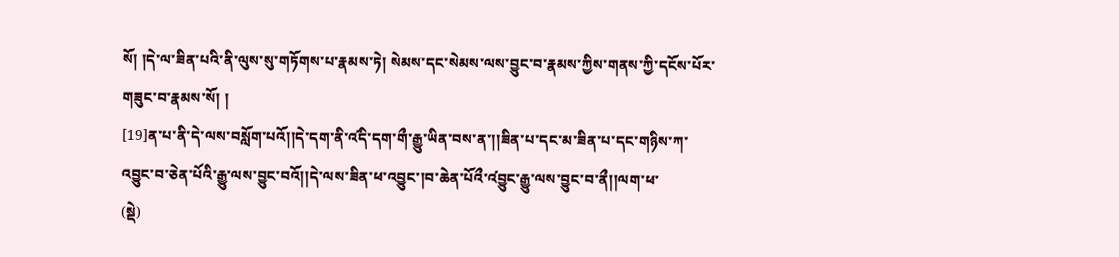སོ། །དེ་ལ་ཟིན་པའི་ནི་ལུས་སུ་གཏོགས་པ་རྣམས་ཏེ། སེམས་དང་སེམས་ལས་བྱུང་བ་རྣམས་ཀྱིས་གནས་ཀྱི་དངོས་པོར་གཟུང་བ་རྣམས་སོ། །
[19]ན་པ་ནི་དེ་ལས་བསློག་པའོ།།དེ་དག་ནི་འ༹དི་དག་གྀ་རྒྱུ་ཡིན་བས་ན་།།ཟིན་པ་དང་མ་ཟིན་པ་དང་གཉིས་ཀ་འབྱུང་བ་ཅེན་པོའི་རྒྱུ་ལས་བྱུང་བའོ།།དེ་ལས་ཟིན་ཕ་འབྱུང་།བ་ཆེན་པོའྀ་འ༹བྱུང་རྒྱུ་ལས་བྱུང་བ་ནྀ།།ལག་ཕ་
(སྡེ)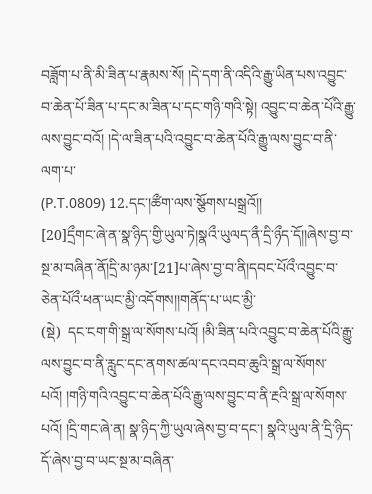བཟློག་པ་ནི་མི་ཟིན་པ་རྣམས་སོ། །དེ་དག་ནི་འདིའི་རྒྱུ་ཡིན་པས་འབྱུང་བ་ཆེན་པོ་ཟིན་པ་དང་མ་ཟིན་པ་དང་གཉི་གའི་སྟེ། འབྱུང་བ་ཆེན་པོའི་རྒྱུ་ལས་བྱུང་བའོ། །དེ་ལ་ཟིན་པའི་འབྱུང་བ་ཆེན་པོའི་རྒྱུ་ལས་བྱུང་བ་ནི་ལག་པ་
(P.T.0809) 12.དང་།ཚྀག་ལས་སྩོགས་པསྒྲའོ།།
[20]དྲྀགང་ཞེ་ན་སྣ་ཉིད་གྱི་ཡུལ་ཏེ།སྣའྀ་ཡུལད་ནྀ་དྲི་ཉྀད་དོ།།ཞེས་བྱ་བ་སྔ་མ་བཞིན་ནོ།དྲི་མ་ཉམ་[21]པ་ཞེས་བྱ་བ་ནི།དབང་པོའྀ་འབྱུང་བ་ཅེན་པོའྀ་ཕན་ཡང་མྱི་འདོགས།།གནོད་པ་ཡང་མྱི་
(སྡེ)  དང་ངག་གི་སྒྲ་ལ་སོགས་པའོ། །མི་ཟིན་པའི་འབྱུང་བ་ཆེན་པོའི་རྒྱུ་ལས་བྱུང་བ་ནི་རླུང་དང་ནགས་ཚལ་དང་འབབ་ཆུའི་སྒྲ་ལ་སོགས་པའོ། །གཉི་གའི་འབྱུང་བ་ཆེན་པོའི་རྒྱུ་ལས་བྱུང་བ་ནི་རྔའི་སྒྲ་ལ་སོགས་པའོ། །དྲི་གང་ཞེ་ན། སྣ་ཉིད་ཀྱི་ཡུལ་ཞེས་བྱ་བ་དང་། སྣའི་ཡུལ་ནི་དྲི་ཉིད་དོ་ཞེས་བྱ་བ་ཡང་སྔ་མ་བཞིན་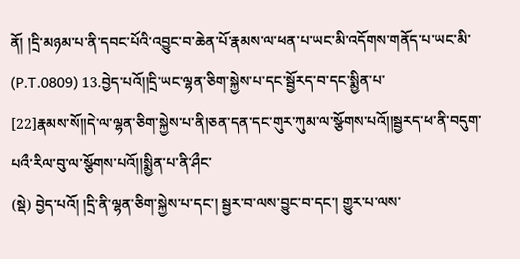ནོ། །དྲི་མཉམ་པ་ནི་དབང་པོའི་འབྱུང་བ་ཆེན་པོ་རྣམས་ལ་ཕན་པ་ཡང་མི་འདོགས་གནོད་པ་ཡང་མི་
(P.T.0809) 13.བྱེད་པའོ།།དྲི་ཡང་ལྷན་ཅིག་སྐྱེས་པ་དང་སྦྱོརད་བ་དང་སྨྱིན་པ་
[22]རྣམས་སོ།།དེ་ལ་ལྷན་ཅིག་སྐྱེས་པ་ནི།ཅན་དན་དང་གུར་ཀུམ་ལ་སྩོགས་པའོ།།སྦྱརད་ཕ་ནི་བདུག་པའྀ་རིལ་བུ་ལ་སྩོགས་པའོ།།སྨྱིན་པ་ནི་ཤྀང་
(སྡེ) བྱེད་པའོ། །དྲི་ནི་ལྷན་ཅིག་སྐྱེས་པ་དང་། སྦྱར་བ་ལས་བྱུང་བ་དང་། གྱུར་པ་ལས་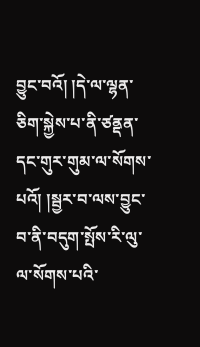བྱུང་བའོ། །དེ་ལ་ལྷན་ཅིག་སྐྱེས་པ་ནི་ཙནྡན་དང་གུར་གུམ་ལ་སོགས་པའོ། །སྦྱར་བ་ལས་བྱུང་བ་ནི་བདུག་སྤོས་རི་ལུ་ལ་སོགས་པའི་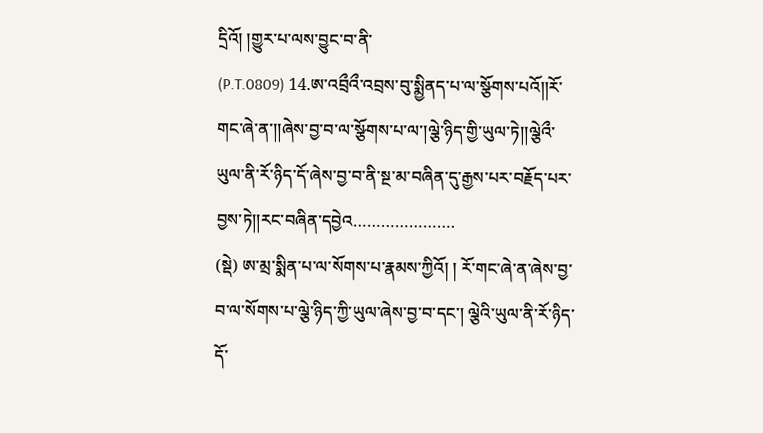དྲིའོ། །གྱུར་པ་ལས་བྱུང་བ་ནི་
(P.T.0809) 14.ཨ་འབྲྀའྀ་འབྲས་བུ་སྨྱིནད་པ་ལ་སྩོགས་པའོ།།རོ་གང་ཞེ་ན་།།ཞེས་བྱ་བ་ལ་སྩོགས་པ་ལ་།ལྕེ་ཉིད་གྱི་ཡུལ་ཏེ།།ལྕེའྀ་ཡུལ་ནི་རོ་ཉིད་དོ་ཞེས་བྱ་བ་ནི་སྔ་མ་བཞིན་དུ་རྒྱས་པར་བརྗོད་པར་བྱས་ཏེ།།རང་བཞིན་དབྱེའ………………….
(སྡེ) ཨ་མྲ་སྨིན་པ་ལ་སོགས་པ་རྣམས་ཀྱིའོ། ། རོ་གང་ཞེ་ན་ཞེས་བྱ་བ་ལ་སོགས་པ་ལྕེ་ཉིད་ཀྱི་ཡུལ་ཞེས་བྱ་བ་དང་། ལྕེའི་ཡུལ་ནི་རོ་ཉིད་དོ་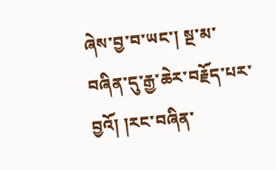ཞེས་བྱ་བ་ཡང་། སྔ་མ་བཞིན་དུ་རྒྱ་ཆེར་བརྗོད་པར་བྱའོ། །རང་བཞིན་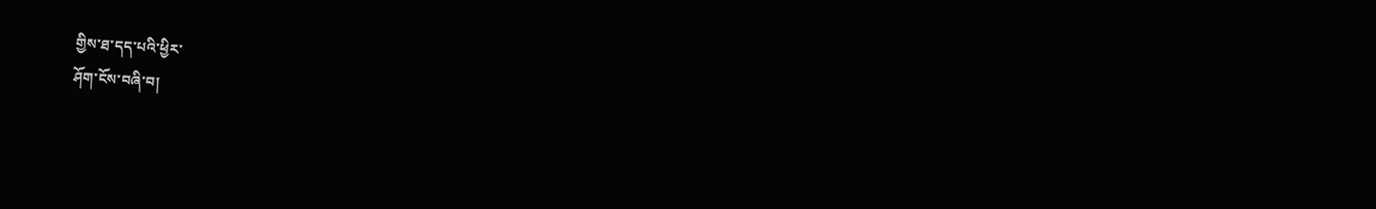གྱིས་ཐ་དད་པའི་ཕྱིར་
ཤོག་ངོས་བཞི་བ།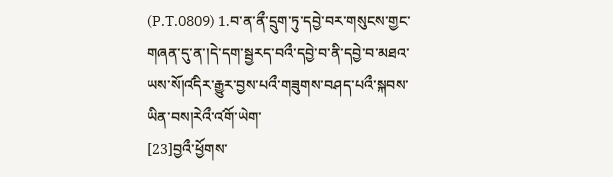(P.T.0809) 1.བ་ན་ནྀ་དྲུག་ཏུ་དབྱེ་བར་གསུངས་གྱང་གཞན་དུ་ན་།དེ་དག་སྦྱརད་བའྀ་དབྱེ་བ་ནི་དབྱེ་བ་མཐའ་ཡས་སོ།འ༹དིར་རྒྱུར་བྱས་པའྀ་གཟུགས་བཤད་པའྀ་སྐབས་ཡིན་བས།རེའྀ་འ༹གོ་ཡེག་
[23]བྱའྀ་ཕྱོགས་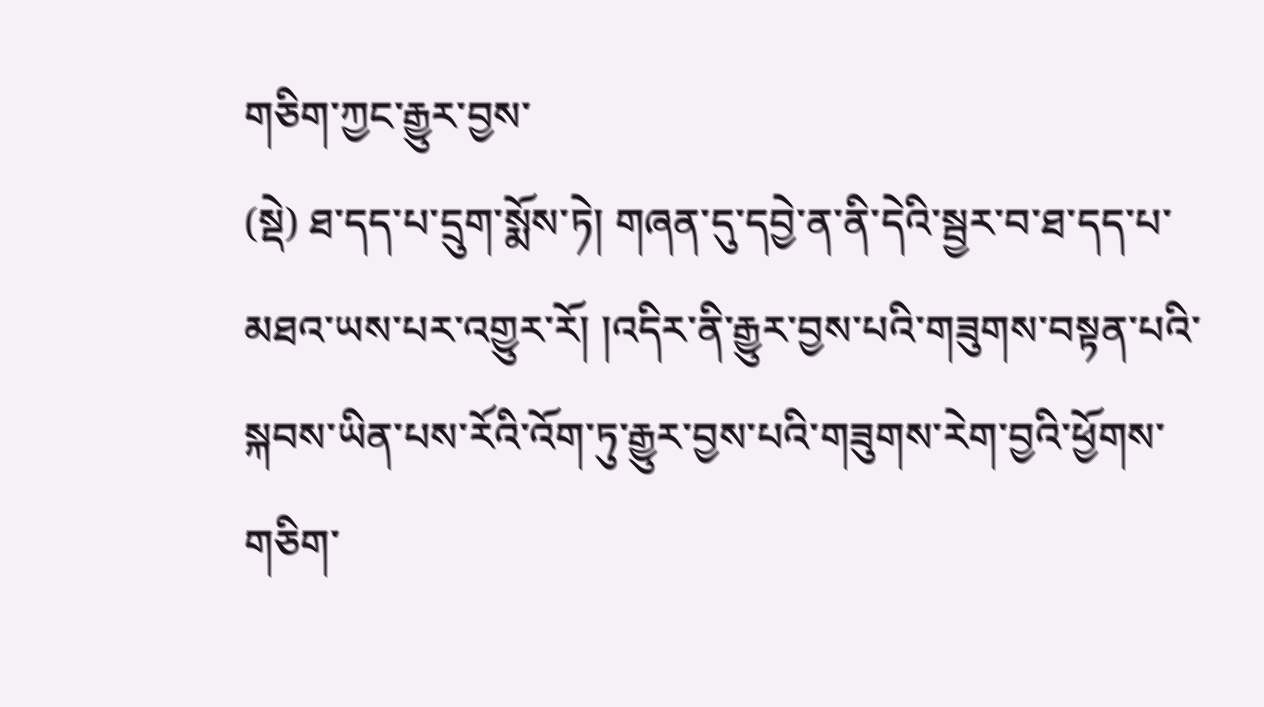གཅིག་ཀྱང་རྒྱུར་བྱས་
(སྡེ) ཐ་དད་པ་དྲུག་སྨོས་ཏེ། གཞན་དུ་དབྱེ་ན་ནི་དེའི་སྦྱར་བ་ཐ་དད་པ་མཐའ་ཡས་པར་འགྱུར་རོ། །འདིར་ནི་རྒྱུར་བྱས་པའི་གཟུགས་བསྟན་པའི་སྐབས་ཡིན་པས་རོའི་འོག་ཏུ་རྒྱུར་བྱས་པའི་གཟུགས་རེག་བྱའི་ཕྱོགས་གཅིག་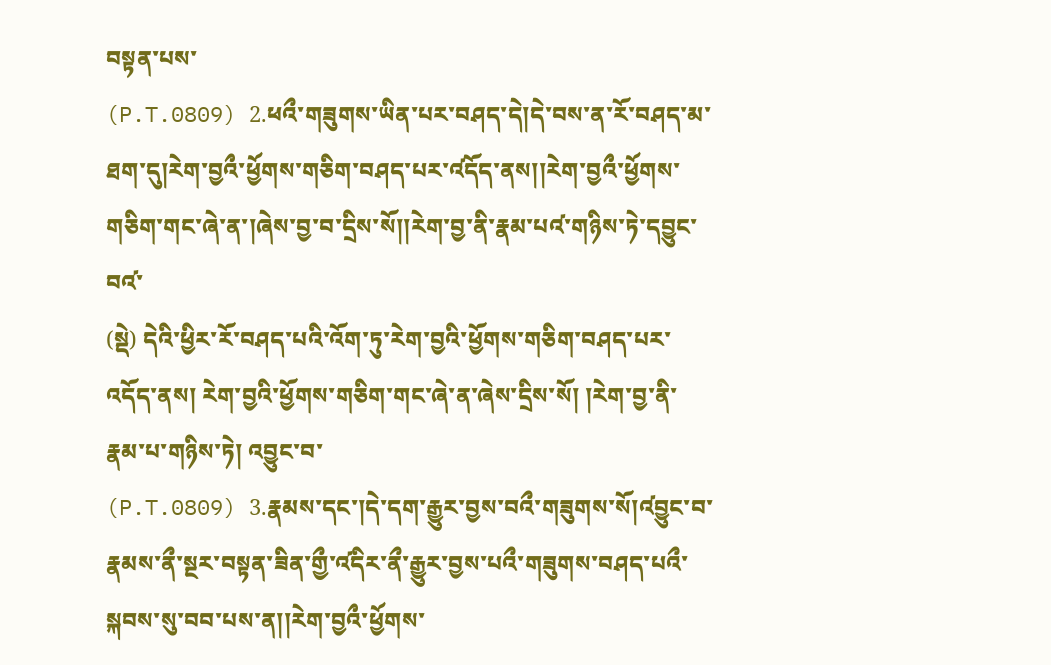བསྟན་པས་
(P.T.0809) 2.ཕའྀ་གཟུགས་ཡིན་པར་བཤད་དེ།དེ་བས་ན་རོ་བཤད་མ་ཐག་དུ།རེག་བྱའྀ་ཕྱོགས་གཅིག་བཤད་པར་འ༹དོད་ནས།།རེག་བྱའྀ་ཕྱོགས་གཅིག་གང་ཞེ་ན་།ཞེས་བྱ་བ་དྲིས་སོ།།རེག་བྱ་ནི་རྣམ་པའ༹་གཉིས་ཏེ་དབྱུང་བའ༹་
(སྡེ) དེའི་ཕྱིར་རོ་བཤད་པའི་འོག་ཏུ་རེག་བྱའི་ཕྱོགས་གཅིག་བཤད་པར་འདོད་ནས། རེག་བྱའི་ཕྱོགས་གཅིག་གང་ཞེ་ན་ཞེས་དྲིས་སོ། །རེག་བྱ་ནི་རྣམ་པ་གཉིས་ཏེ། འབྱུང་བ་
(P.T.0809) 3.རྣམས་དང་།དེ་དག་རྒྱུར་བྱས་བའྀ་གཟུགས་སོ།འ༹བྱུང་བ་རྣམས་ནྀ་སྔར་བསྟན་ཟིན་གྱྀ་འ༹དིར་ནྀ་རྒྱུར་བྱས་པའྀ་གཟུགས་བཤད་པའྀ་སྐབས་སུ་བབ་པས་ན།།རེག་བྱའྀ་ཕྱོགས་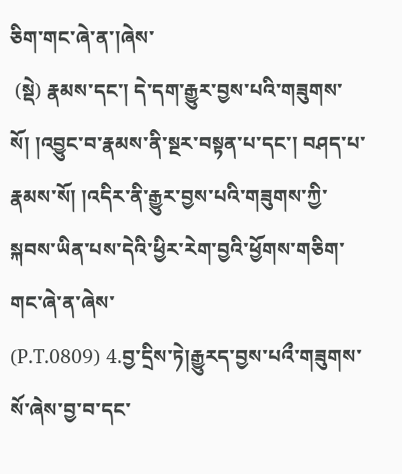ཅིག་གང་ཞེ་ན་།ཞེས་
 (སྡེ) རྣམས་དང་། དེ་དག་རྒྱུར་བྱས་པའི་གཟུགས་སོ། །འབྱུང་བ་རྣམས་ནི་སྔར་བསྟན་པ་དང་། བཤད་པ་རྣམས་སོ། །འདིར་ནི་རྒྱུར་བྱས་པའི་གཟུགས་ཀྱི་སྐབས་ཡིན་པས་དེའི་ཕྱིར་རེག་བྱའི་ཕྱོགས་གཅིག་གང་ཞེ་ན་ཞེས་
(P.T.0809) 4.བྱ་དྲིས་ཏེ།རྒྱུརད་བྱས་པའྀ་གཟུགས་སོ་ཞེས་བྱ་བ་དང་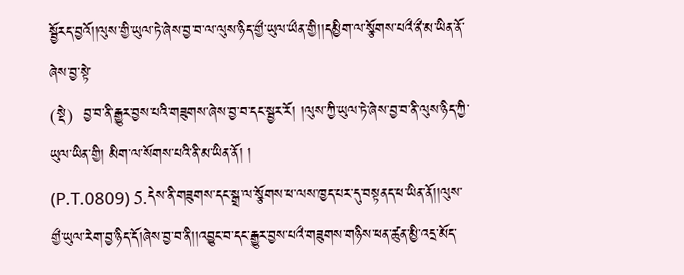སྦྱོརད་བྱའོ།།ལུས་གྱི་ཡུལ་ཏེ་ཞེས་བྱ་བ་ལ་ལུས་ཉིད་གྱྀ་ཡུལ་ཡྀན་གྱི།།དམྱིག་ལ་སྩོགས་པའྀ་ནྀ་མ་ཡིན་ནོ་ཞེས་བྱ་སྟེ་
(སྡེ)  བྱ་བ་ནི་རྒྱུར་བྱས་པའི་གཟུགས་ཞེས་བྱ་བ་དང་སྦྱར་རོ། །ལུས་ཀྱི་ཡུལ་ཏེ་ཞེས་བྱ་བ་ནི་ལུས་ཉིད་ཀྱི་ཡུལ་ཡིན་གྱི། མིག་ལ་སོགས་པའི་ནི་མ་ཡིན་ནོ། །
(P.T.0809) 5.དེས་ནི་གཟུགས་དང་སྒྲ་ལ་སྩོགས་ཕ་ལས་ཁྱད་པར་དུ་བསྟནད་ཕ་ཡིན་ནོ།།ལུས་གྱྀ་ཡུལ་རེག་བྱ་ཉིད་དོ།ཞེས་བྱ་བ་ནི།།འབྱུང་བ་དང་རྒྱུར་བྱས་པའྀ་གཟུགས་གཉིས་ཕན་ཚུན་མྱི་འདྲ་མོད་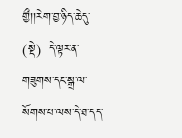གྱྀ།།རེག་བྱ་ཉིད་ཆེདུ་
(སྡེ)  དེ་ལྟར་ན་གཟུགས་དང་སྒྲ་ལ་སོགས་པ་ལས་དེ་ཐ་དད་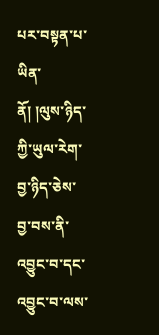པར་བསྟན་པ་ཡིན་ནོ། །ལུས་ཉིད་ཀྱི་ཡུལ་རེག་བྱ་ཉིད་ཅེས་བྱ་བས་ནི་འབྱུང་བ་དང་འབྱུང་བ་ལས་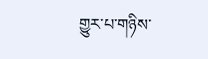གྱུར་པ་གཉིས་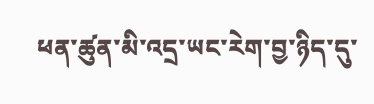ཕན་ཚུན་མི་འདྲ་ཡང་རེག་བྱ་ཉིད་དུ་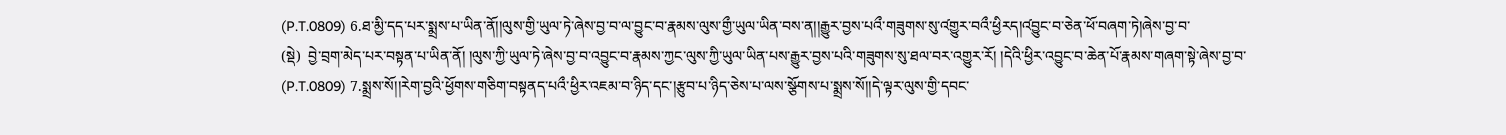(P.T.0809) 6.ཐ་མྱི་དད་པར་སྨྲས་པ་ཡིན་ནོ།།ལུས་གྱི་ཡུལ་ཏེ་ཞེས་བྱ་བ་ལ་བྱུང་བ་རྣམས་ལུས་གྱྀ་ཡུལ་ཡིན་བས་ན།།རྒྱུར་བྱས་པའྀ་གཟུགས་སུ་འ༹གྱུར་བའྀ་ཕྱིརད།འ༹བྱུང་བ་ཅེན་ཕོ་བཞག་ཏེ།ཞེས་བྱ་བ་
(སྡེ)  བྱེ་བྲག་མེད་པར་བསྟན་པ་ཡིན་ནོ། །ལུས་ཀྱི་ཡུལ་ཏེ་ཞེས་བྱ་བ་འབྱུང་བ་རྣམས་ཀྱང་ལུས་ཀྱི་ཡུལ་ཡིན་པས་རྒྱུར་བྱས་པའི་གཟུགས་སུ་ཐལ་བར་འགྱུར་རོ། །དེའི་ཕྱིར་འབྱུང་བ་ཆེན་པོ་རྣམས་གཞག་སྟེ་ཞེས་བྱ་བ་
(P.T.0809) 7.སྨྲས་སོ།།རེག་བྱའི་ཕྱོགས་གཅིག་བསྟནད་པའྀ་ཕྱིར་འཇམ་བ་ཉིད་དང་།རྩུབ་པ་ཉིད་ཅེས་པ་ལས་སྩོགས་པ་སྨྲས་སོ།།དེ་ལྟར་ལུས་གྱི་དབང་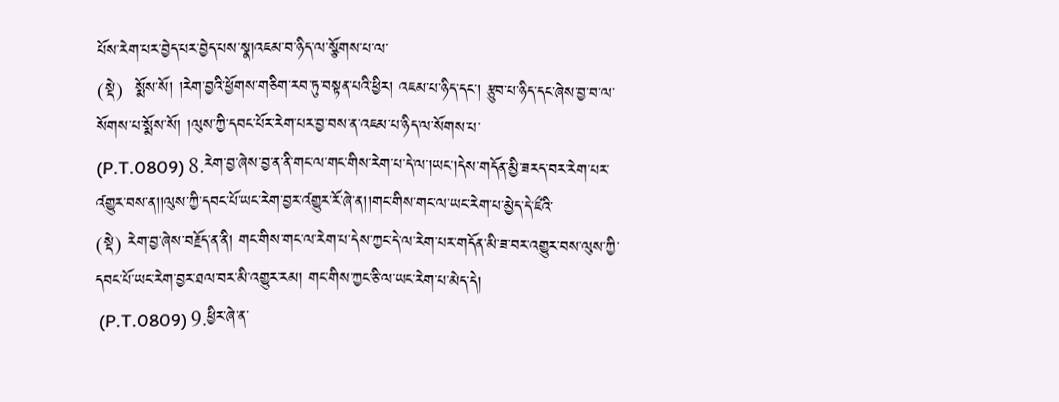པོས་རེག་པར་བྱེད་པར་བྱེད་པས་སྣ།འཇམ་བ་ཉིད་ལ་སྩོགས་པ་ལ་
(སྡེ)  སྨོས་སོ། །རེག་བྱའི་ཕྱོགས་གཅིག་རབ་ཏུ་བསྟན་པའི་ཕྱིར། འཇམ་པ་ཉིད་དང་། རྩུབ་པ་ཉིད་དང་ཞེས་བྱ་བ་ལ་སོགས་པ་སྨོས་སོ། །ལུས་ཀྱི་དབང་པོར་རེག་པར་བྱ་བས་ན་འཇམ་པ་ཉིད་ལ་སོགས་པ་
(P.T.0809) 8.རེག་བྱ་ཞེས་བྱ་ན་ནི་གང་ལ་གང་གིས་རེག་པ་དེ་ལ་།ཡང་།དེས་གདོན་མྱི་ཟརད་བར་རེག་པར་འ༹གྱུར་བས་ན།།ལུས་ཀྱི་དབང་པོ་ཡང་རེག་བྱར་འ༹གྱུར་རོ་ཞེ་ན།།གང་གིས་གང་ལ་ཡང་རེག་པ་མྱེད་དེ་ཇྀའི་
(སྡེ) རེག་བྱ་ཞེས་བརྗོད་ན་ནི། གང་གིས་གང་ལ་རེག་པ་དེས་ཀྱང་དེ་ལ་རེག་པར་གདོན་མི་ཟ་བར་འགྱུར་བས་ལུས་ཀྱི་དབང་པོ་ཡང་རེག་བྱར་ཐལ་བར་མི་འགྱུར་རམ། གང་གིས་ཀྱང་ཅི་ལ་ཡང་རེག་པ་མེད་དེ།
 (P.T.0809) 9.ཕྱིར་ཞེ་ན་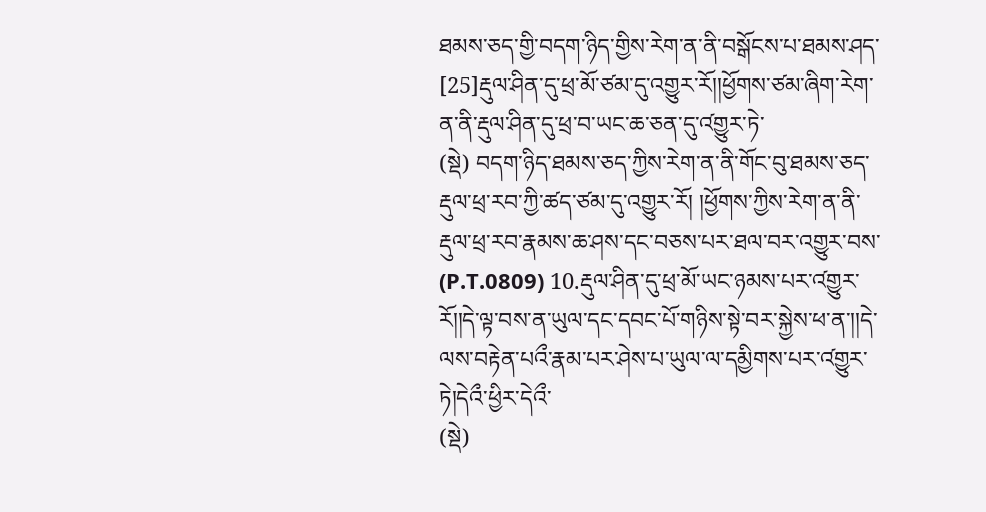ཐམས་ཅད་གྱི་བདག་ཉིད་གྱིས་རེག་ན་ནི་བསྒོངས་པ་ཐམས་ཤད་
[25]རྡུལ་ཤིན་དུ་ཕྲ་མོ་ཙམ་དུ་འགྱུར་རོ།།ཕྱོགས་ཙམ་ཞིག་རེག་ན་ནི་རྡུལ་ཤིན་དུ་ཕྲ་བ་ཡང་ཆ་ཅན་དུ་འ༹གྱུར་ཏེ་
(སྡེ) བདག་ཉིད་ཐམས་ཅད་ཀྱིས་རེག་ན་ནི་གོང་བུ་ཐམས་ཅད་རྡུལ་ཕྲ་རབ་ཀྱི་ཚད་ཙམ་དུ་འགྱུར་རོ། །ཕྱོགས་ཀྱིས་རེག་ན་ནི་རྡུལ་ཕྲ་རབ་རྣམས་ཆ་ཤས་དང་བཅས་པར་ཐལ་བར་འགྱུར་བས་
(P.T.0809) 10.རྡུལ་ཤིན་དུ་ཕྲ་མོ་ཡང་ཉམས་པར་འ༹གྱུར་རོ།།དེ་ལྟ་བས་ན་ཡུལ་དང་དབང་པོ་གཉིས་སྟེ་བར་སྐྱེས་ཕ་ན་།།དེ་ལས་བརྟེན་པའྀ་རྣམ་པར་ཤེས་པ་ཡུལ་ལ་དམྱིགས་པར་འ༹གྱུར་ཏེ།དེའྀ་ཕྱིར་དེའྀ་
(སྡེ)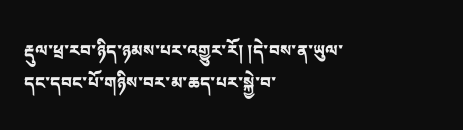རྡུལ་ཕྲ་རབ་ཉིད་ཉམས་པར་འགྱུར་རོ། །དེ་བས་ན་ཡུལ་དང་དབང་པོ་གཉིས་བར་མ་ཆད་པར་སྐྱེ་བ་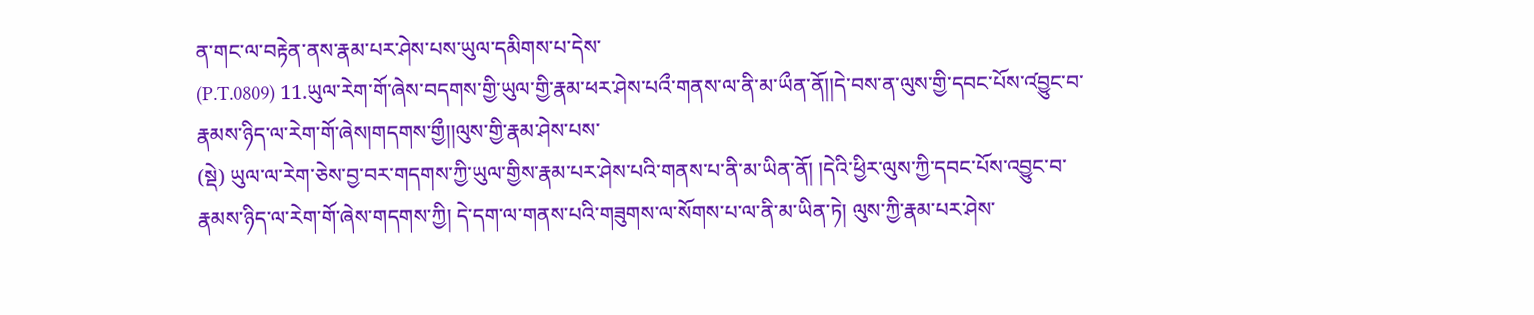ན་གང་ལ་བརྟེན་ནས་རྣམ་པར་ཤེས་པས་ཡུལ་དམིགས་པ་དེས་
(P.T.0809) 11.ཡུལ་རེག་གོ་ཞེས་བདགས་གྱི་ཡུལ་གྱི་རྣམ་ཕར་ཤེས་པའྀ་གནས་ལ་ནི་མ་ཡྀན་ནོ།།དེ་བས་ན་ལུས་གྱི་དབང་པོས་འ༹བྱུང་བ་རྣམས་ཉིད་ལ་རེག་གོ་ཞེས།གདགས་གྱྀ།།ལུས་གྱི་རྣམ་ཤེས་པས་
(སྡེ) ཡུལ་ལ་རེག་ཅེས་བྱ་བར་གདགས་ཀྱི་ཡུལ་གྱིས་རྣམ་པར་ཤེས་པའི་གནས་པ་ནི་མ་ཡིན་ནོ། །དེའི་ཕྱིར་ལུས་ཀྱི་དབང་པོས་འབྱུང་བ་རྣམས་ཉིད་ལ་རེག་གོ་ཞེས་གདགས་ཀྱི། དེ་དག་ལ་གནས་པའི་གཟུགས་ལ་སོགས་པ་ལ་ནི་མ་ཡིན་ཏེ། ལུས་ཀྱི་རྣམ་པར་ཤེས་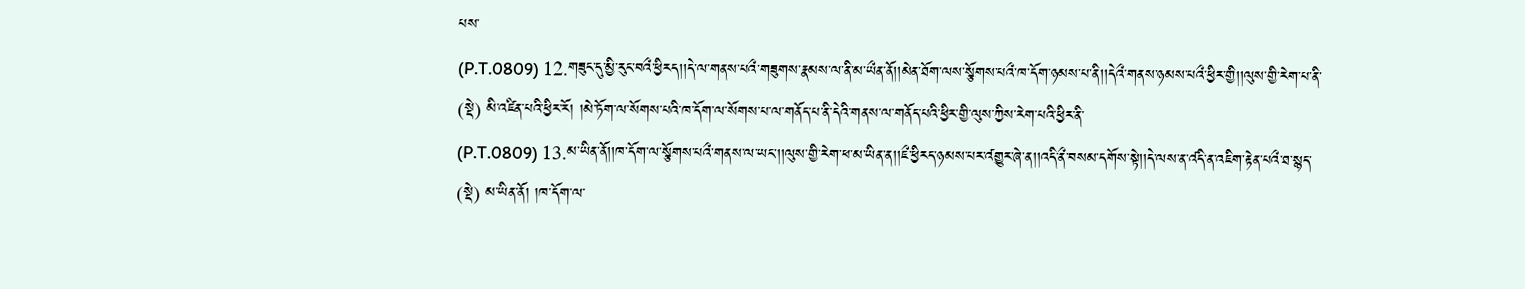པས་
(P.T.0809) 12.གཟུང་དུ་མྱི་རུང་བའྀ་ཕྱིརད།།དེ་ལ་གནས་པའྀ་གཟུགས་རྣམས་ལ་ནི་མ་ཡྀན་ནོ།།མེན་ཐོག་ལས་སྩོགས་པའྀ་ཁ་དོག་ཉམས་པ་ནི།།དེའྀ་གནས་ཉམས་པའྀ་ཕྱིར་གྱི།།ལུས་གྱི་རེག་པ་ནི་
(སྡེ) མི་འཛིན་པའི་ཕྱིར་རོ། །མེ་ཏོག་ལ་སོགས་པའི་ཁ་དོག་ལ་སོགས་པ་ལ་གནོད་པ་ནི་དེའི་གནས་ལ་གནོད་པའི་ཕྱིར་གྱི་ལུས་ཀྱིས་རེག་པའི་ཕྱིར་ནི་
(P.T.0809) 13.མ་ཡིན་ནོ།།ཁ་དོག་ལ་སྩོགས་པའྀ་གནས་ལ་ཡང་།།ལུས་གྱི་རེག་ཕ་མ་ཡིན་ན།།ཇྀ་ཕྱིརད་ཉམས་པར་འ༹གྱུར་ཞེ་ན།།འདི་ནྀ་བསམ་དགོས་སྟེ།།དེ་ལས་ན་འ༹དི་ན་འཇིག་རྟེན་པའྀ་ཐ་སྙད་
(སྡེ) མ་ཡིན་ནོ། །ཁ་དོག་ལ་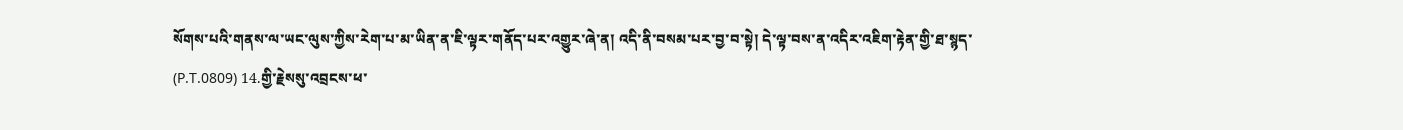སོགས་པའི་གནས་ལ་ཡང་ལུས་ཀྱིས་རེག་པ་མ་ཡིན་ན་ཇི་ལྟར་གནོད་པར་འགྱུར་ཞེ་ན། འདི་ནི་བསམ་པར་བྱ་བ་སྟེ། དེ་ལྟ་བས་ན་འདིར་འཇིག་རྟེན་གྱི་ཐ་སྙད་
(P.T.0809) 14.གྱི་རྗེསསུ་འབྲངས་ཕ་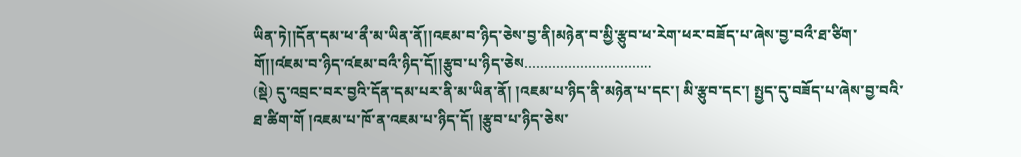ཡིན་ཏེ།།དོན་དམ་ཕ་ནྀ་མ་ཡིན་ནོ།།འཇམ་བ་ཉིད་ཅེས་བྱ་ནི།མཉེན་བ་མྱི་རྩུབ་ཕ་རེག་ཕར་བཟོད་པ་ཞེས་བྱ་བའྀ་ཐ་ཙིག་གོ།།འ༹ཇམ་བ་ཉིད་འ༹ཇམ་བའྀ་ཉིད་དོ།།རྩུབ་པ་ཉིད་ཅེས…………………………..
(སྡེ) དུ་འབྲང་བར་བྱའི་དོན་དམ་པར་ནི་མ་ཡིན་ནོ། །འཇམ་པ་ཉིད་ནི་མཉེན་པ་དང་། མི་རྩུབ་དང་། སྤྱད་དུ་བཟོད་པ་ཞེས་བྱ་བའི་ཐ་ཚིག་གོ །འཇམ་པ་ཁོ་ན་འཇམ་པ་ཉིད་དོ། །རྩུབ་པ་ཉིད་ཅེས་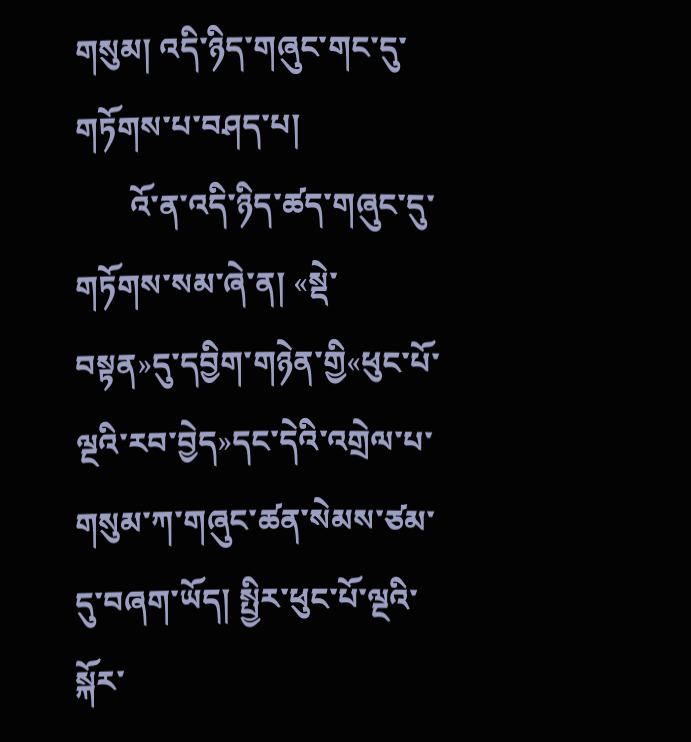གསུམ། འདི་ཉིད་གཞུང་གང་དུ་གཏོགས་པ་བཤད་པ།
       འོ་ན་འདི་ཉིད་ཚད་གཞུང་དུ་གཏོགས་སམ་ཞེ་ན། «སྡེ་བསྟན»དུ་དབྱིག་གཉེན་གྱི«ཕུང་པོ་ལྔའི་རབ་བྱེད»དང་དེའི་འགྲེལ་པ་གསུམ་ཀ་གཞུང་ཚན་སེམས་ཙམ་དུ་བཞག་ཡོད། སྤྱིར་ཕུང་པོ་ལྔའི་སྐོར་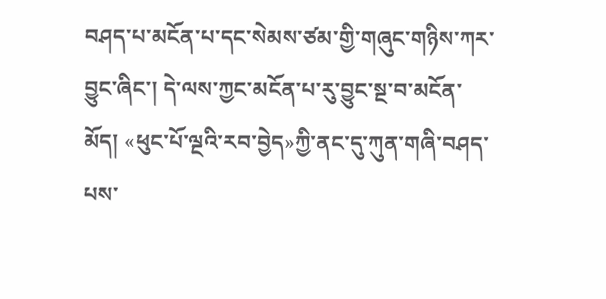བཤད་པ་མངོན་པ་དང་སེམས་ཙམ་གྱི་གཞུང་གཉིས་ཀར་བྱུང་ཞིང་། དེ་ལས་ཀྱང་མངོན་པ་རུ་བྱུང་སྔ་བ་མངོན་མོད། «ཕུང་པོ་ལྔའི་རབ་བྱེད»ཀྱི་ནང་དུ་ཀུན་གཞི་བཤད་པས་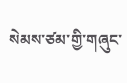སེམས་ཙམ་གྱི་གཞུང་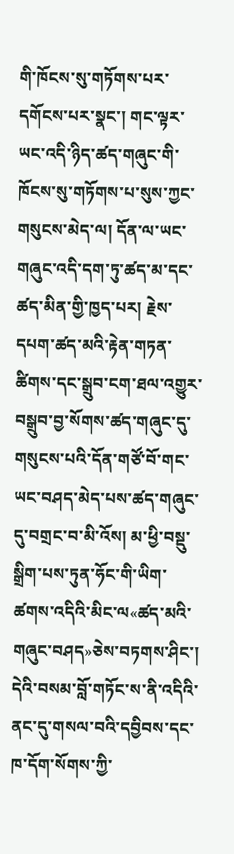གི་ཁོངས་སུ་གཏོགས་པར་དགོངས་པར་སྣང་། གང་ལྟར་ཡང་འདི་ཉིད་ཚད་གཞུང་གི་ཁོངས་སུ་གཏོགས་པ་སུས་ཀྱང་གསུངས་མེད་ལ། དོན་ལ་ཡང་གཞུང་འདི་དག་ཏུ་ཚད་མ་དང་ཚད་མིན་གྱི་ཁྱད་པར། རྗེས་དཔག་ཚད་མའི་རྟེན་གཏན་ཚིགས་དང་སྒྲུབ་ངག་ཐལ་འགྱུར་བསྒྲུབ་བྱ་སོགས་ཚད་གཞུང་དུ་གསུངས་པའི་དོན་གཙོ་བོ་གང་ཡང་བཤད་མེད་པས་ཚད་གཞུང་དུ་བགྲང་བ་མི་འོས། མ་ཕྱི་བསྡུ་སྒྲིག་པས་ཏུན་ཧོང་གི་ཡིག་ཚགས་འདིའི་མིང་ལ«ཚད་མའི་གཞུང་བཤད»ཅེས་བཏགས་ཤིང་། དེའི་བསམ་བློ་གཏོང་ས་ནི་འདིའི་ནང་དུ་གསལ་བའི་དབྱིབས་དང་ཁ་དོག་སོགས་ཀྱི་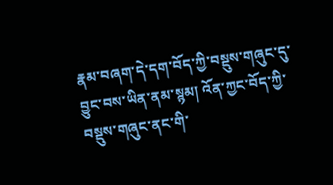རྣམ་བཞག་དེ་དག་བོད་ཀྱི་བསྡུས་གཞུང་དུ་བྱུང་བས་ཡིན་ནམ་སྙམ། འོན་ཀྱང་བོད་ཀྱི་བསྡུས་གཞུང་ནང་གི་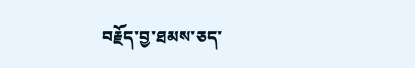བརྗོད་བྱ་ཐམས་ཅད་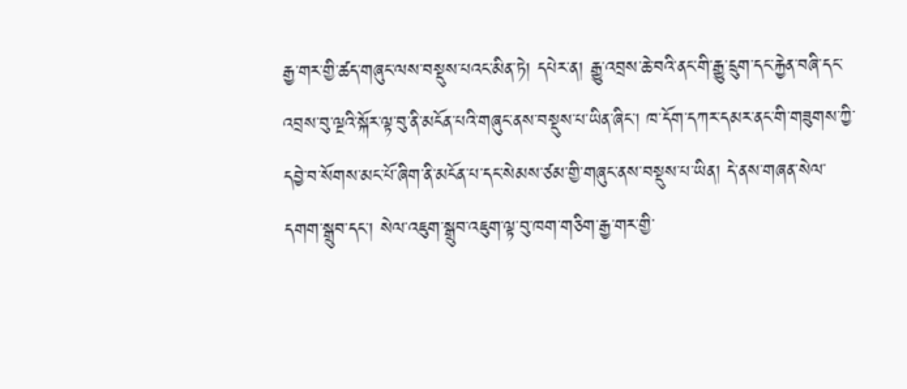རྒྱ་གར་གྱི་ཚད་གཞུང་ལས་བསྡུས་པའང་མིན་ཏེ། དཔེར་ན། རྒྱུ་འབྲས་ཆེ་བའི་ནང་གི་རྒྱུ་དྲུག་དང་རྐྱེན་བཞི་དང་འབྲས་བུ་ལྔའི་སྐོར་ལྟ་བུ་ནི་མངོན་པའི་གཞུང་ནས་བསྡུས་པ་ཡིན་ཞིང་། ཁ་དོག་དཀར་དམར་ནང་གི་གཟུགས་ཀྱི་དབྱེ་བ་སོགས་མང་པོ་ཞིག་ནི་མངོན་པ་དང་སེམས་ཙམ་གྱི་གཞུང་ནས་བསྡུས་པ་ཡིན། དེ་ནས་གཞན་སེལ་དགག་སྒྲུབ་དང་། སེལ་འཇུག་སྒྲུབ་འཇུག་ལྟ་བུ་ཁག་གཅིག་རྒྱ་གར་གྱི་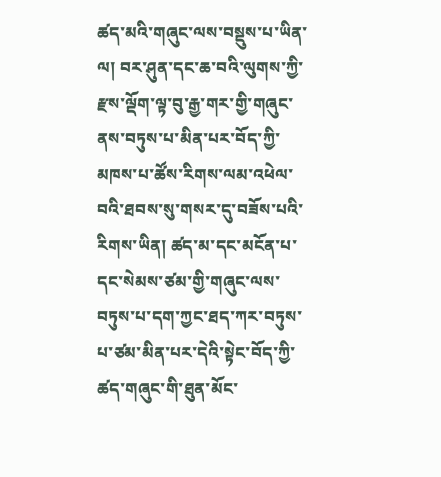ཚད་མའི་གཞུང་ལས་བསྡུས་པ་ཡིན་ལ། བར་ཤུན་དང་ཆ་བའི་ལུགས་ཀྱི་རྫས་ལྡོག་ལྟ་བུ་རྒྱ་གར་གྱི་གཞུང་ནས་བཏུས་པ་མིན་པར་བོད་ཀྱི་མཁས་པ་ཚོས་རིགས་ལམ་འཕེལ་བའི་ཐབས་སུ་གསར་དུ་བཟོས་པའི་རིགས་ཡིན། ཚད་མ་དང་མངོན་པ་དང་སེམས་ཙམ་གྱི་གཞུང་ལས་བཏུས་པ་དག་ཀྱང་ཐད་ཀར་བཏུས་པ་ཙམ་མིན་པར་དེའི་སྟེང་བོད་ཀྱི་ཚད་གཞུང་གི་ཐུན་མོང་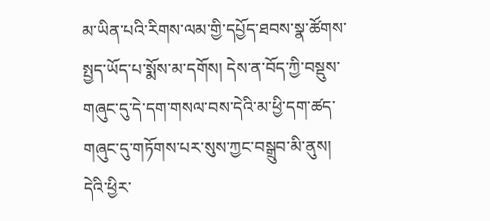མ་ཡིན་པའི་རིགས་ལམ་གྱི་དཔྱོད་ཐབས་སྣ་ཚོགས་སྤྱད་ཡོད་པ་སྨོས་མ་དགོས། དེས་ན་བོད་ཀྱི་བསྡུས་གཞུང་དུ་དེ་དག་གསལ་བས་དེའི་མ་ཕྱི་དག་ཚད་གཞུང་དུ་གཏོགས་པར་སུས་ཀྱང་བསྒྲུབ་མི་ནུས། དེའི་ཕྱིར་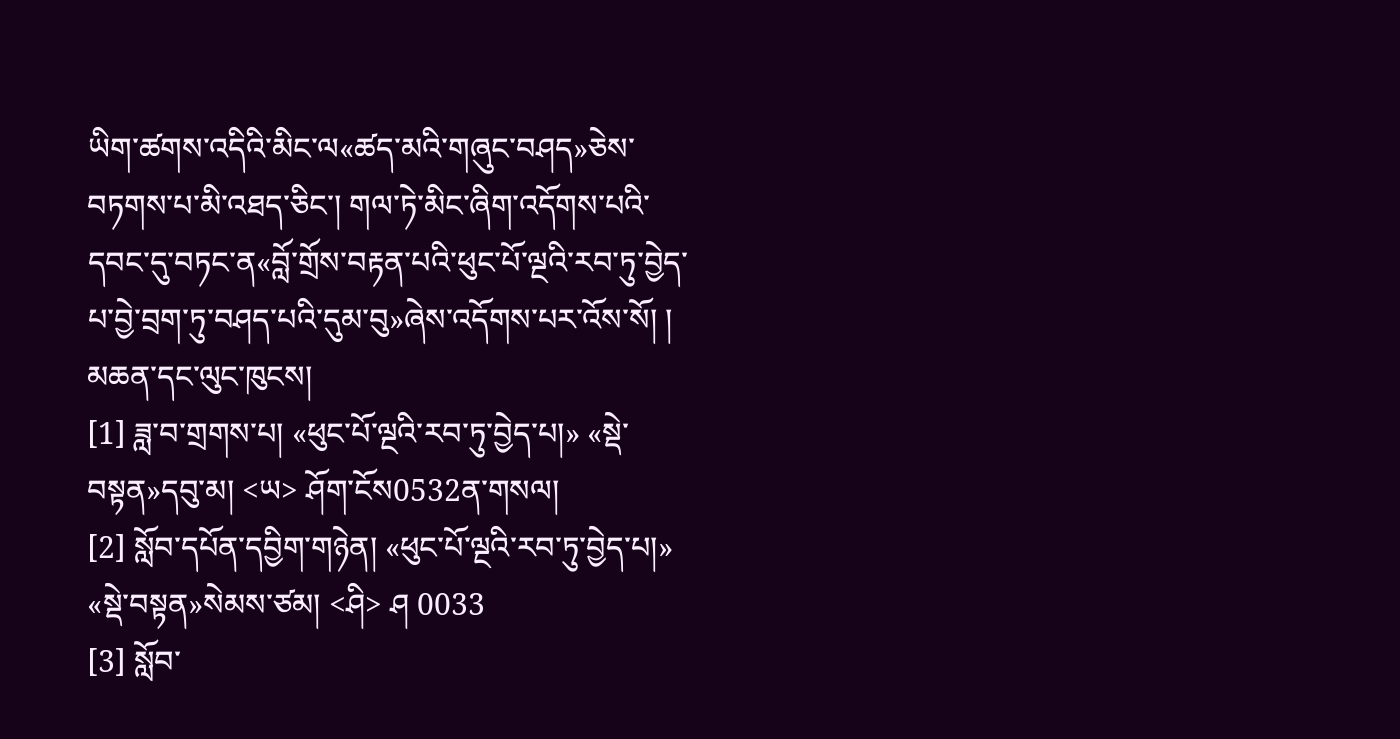ཡིག་ཚགས་འདིའི་མིང་ལ«ཚད་མའི་གཞུང་བཤད»ཅེས་བཏགས་པ་མི་འཐད་ཅིང་། གལ་ཏེ་མིང་ཞིག་འདོགས་པའི་དབང་དུ་བཏང་ན«བློ་གྲོས་བརྟན་པའི་ཕུང་པོ་ལྔའི་རབ་ཏུ་བྱེད་པ་བྱེ་བྲག་ཏུ་བཤད་པའི་དུམ་བུ»ཞེས་འདོགས་པར་འོས་སོ། །
མཆན་དང་ལུང་ཁུངས།
[1] ཟླ་བ་གྲགས་པ། «ཕུང་པོ་ལྔའི་རབ་ཏུ་བྱེད་པ།» «སྡེ་བསྟན»དབུ་མ། <ཡ> ཤོག་ངོས0532ན་གསལ།
[2] སློབ་དཔོན་དབྱིག་གཉེན། «ཕུང་པོ་ལྔའི་རབ་ཏུ་བྱེད་པ།» «སྡེ་བསྟན»སེམས་ཙམ། <ཤི> ཤ 0033
[3] སློབ་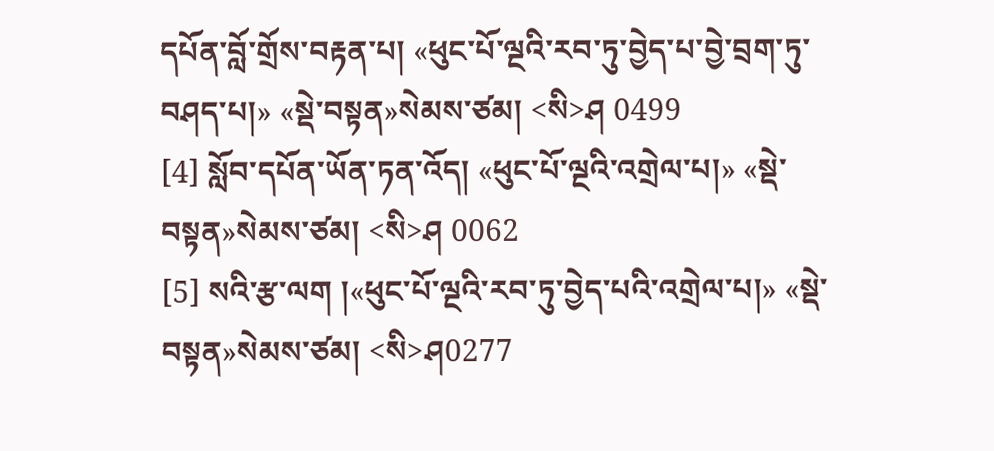དཔོན་བློ་གྲོས་བརྟན་པ། «ཕུང་པོ་ལྔའི་རབ་ཏུ་བྱེད་པ་བྱེ་བྲག་ཏུ་བཤད་པ།» «སྡེ་བསྟན»སེམས་ཙམ། <སི>ཤ 0499
[4] སློབ་དཔོན་ཡོན་ཏན་འོད། «ཕུང་པོ་ལྔའི་འགྲེལ་པ།» «སྡེ་བསྟན»སེམས་ཙམ། <སི>ཤ 0062
[5] སའི་རྩ་ལག །«ཕུང་པོ་ལྔའི་རབ་ཏུ་བྱེད་པའི་འགྲེལ་པ།» «སྡེ་བསྟན»སེམས་ཙམ། <སི>ཤ0277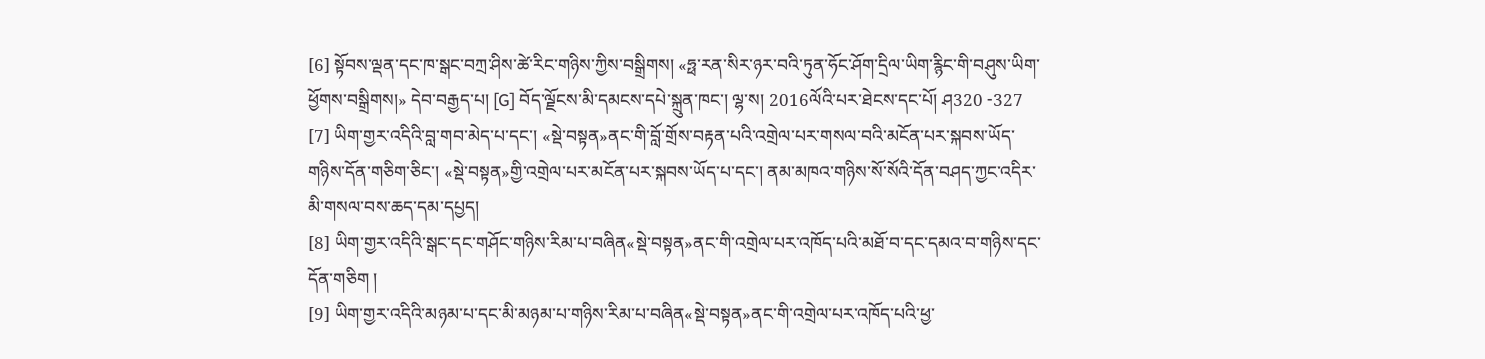[6] སྟོབས་ལྡན་དང་ཁ་སྒང་བཀྲ་ཤིས་ཚེ་རིང་གཉིས་ཀྱིས་བསྒྲིགས། «ཧྥ་རན་སིར་ཉར་བའི་ཏུན་ཧོང་ཤོག་དྲིལ་ཡིག་རྙིང་གི་བཤུས་ཡིག་ཕྱོགས་བསྒྲིགས།» དེབ་བརྒྱད་པ། [G] བོད་ལྗོངས་མི་དམངས་དཔེ་སྐྲུན་ཁང་། ལྷ་ས། 2016ལོའི་པར་ཐེངས་དང་པོ། ཤ320 -327
[7] ཡིག་གྱར་འདིའི་བླ་གབ་མེད་པ་དང་། «སྡེ་བསྟན»ནང་གི་བློ་གྲོས་བརྟན་པའི་འགྲེལ་པར་གསལ་བའི་མངོན་པར་སྐབས་ཡོད་གཉིས་དོན་གཅིག་ཅིང་། «སྡེ་བསྟན»གྱི་འགྲེལ་པར་མངོན་པར་སྐབས་ཡོད་པ་དང་། ནམ་མཁའ་གཉིས་སོ་སོའི་དོན་བཤད་ཀྱང་འདིར་མི་གསལ་བས་ཆད་དམ་དཔྱད།
[8] ཡིག་གྱར་འདིའི་སྒང་དང་གཤོང་གཉིས་རིམ་པ་བཞིན«སྡེ་བསྟན»ནང་གི་འགྲེལ་པར་འཁོད་པའི་མཐོ་བ་དང་དམའ་བ་གཉིས་དང་དོན་གཅིག །
[9] ཡིག་གྱར་འདིའི་མཉམ་པ་དང་མི་མཉམ་པ་གཉིས་རིམ་པ་བཞིན«སྡེ་བསྟན»ནང་གི་འགྲེལ་པར་འཁོད་པའི་ཕྱ་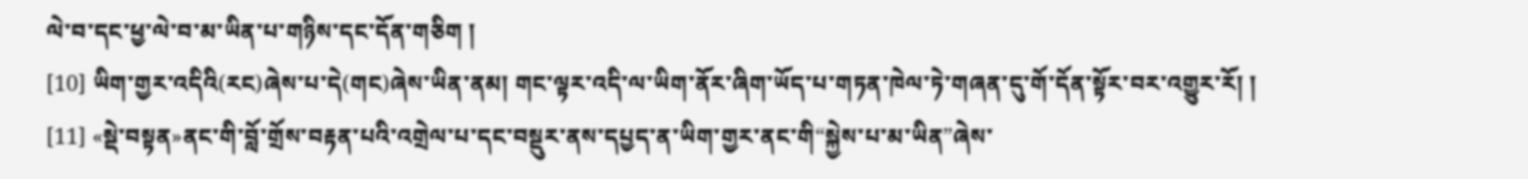ལེ་བ་དང་ཕྱ་ལེ་བ་མ་ཡིན་པ་གཉིས་དང་དོན་གཅིག །
[10] ཡིག་གྱར་འདིའི(རང)ཞེས་པ་དེ(གང)ཞེས་ཡིན་ནམ། གང་ལྟར་འདི་ལ་ཡིག་ནོར་ཞིག་ཡོད་པ་གཏན་ཁེལ་ཏེ་གཞན་དུ་གོ་དོན་སྟོར་བར་འགྱུར་རོ། །
[11] «སྡེ་བསྟན»ནང་གི་བློ་གྲོས་བརྟན་པའི་འགྲེལ་པ་དང་བསྡུར་ནས་དཔྱད་ན་ཡིག་གྱར་ནང་གི“སྐྱེས་པ་མ་ཡིན”ཞེས་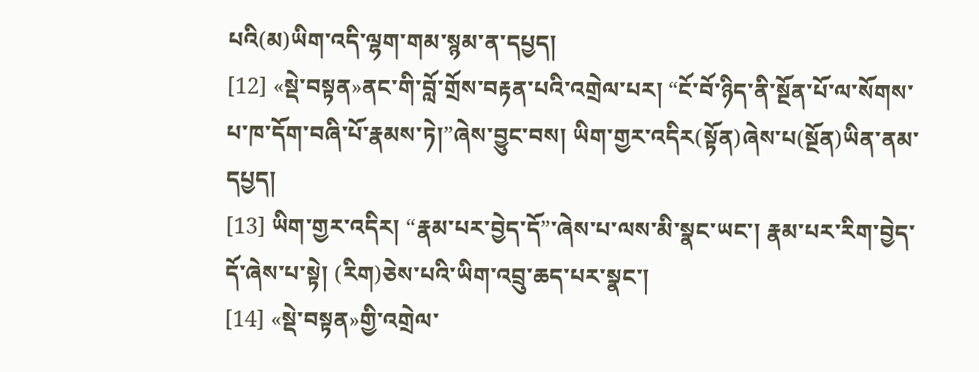པའི(མ)ཡིག་འདི་ལྷག་གམ་སྙམ་ན་དཔྱད།
[12] «སྡེ་བསྟན»ནང་གི་བློ་གྲོས་བརྟན་པའི་འགྲེལ་པར། “ངོ་བོ་ཉིད་ནི་སྔོན་པོ་ལ་སོགས་པ་ཁ་དོག་བཞི་པོ་རྣམས་ཏེ།”ཞེས་བྱུང་བས། ཡིག་གྱར་འདིར(སྟོན)ཞེས་པ(སྔོན)ཡིན་ནམ་དཔྱད།
[13] ཡིག་གྱར་འདིར། “རྣམ་པར་བྱེད་དོ”་ཞེས་པ་ལས་མི་སྣང་ཡང་། རྣམ་པར་རིག་བྱེད་དོ་ཞེས་པ་སྟེ། (རིག)ཅེས་པའི་ཡིག་འབྲུ་ཆད་པར་སྣང་།
[14] «སྡེ་བསྟན»གྱི་འགྲེལ་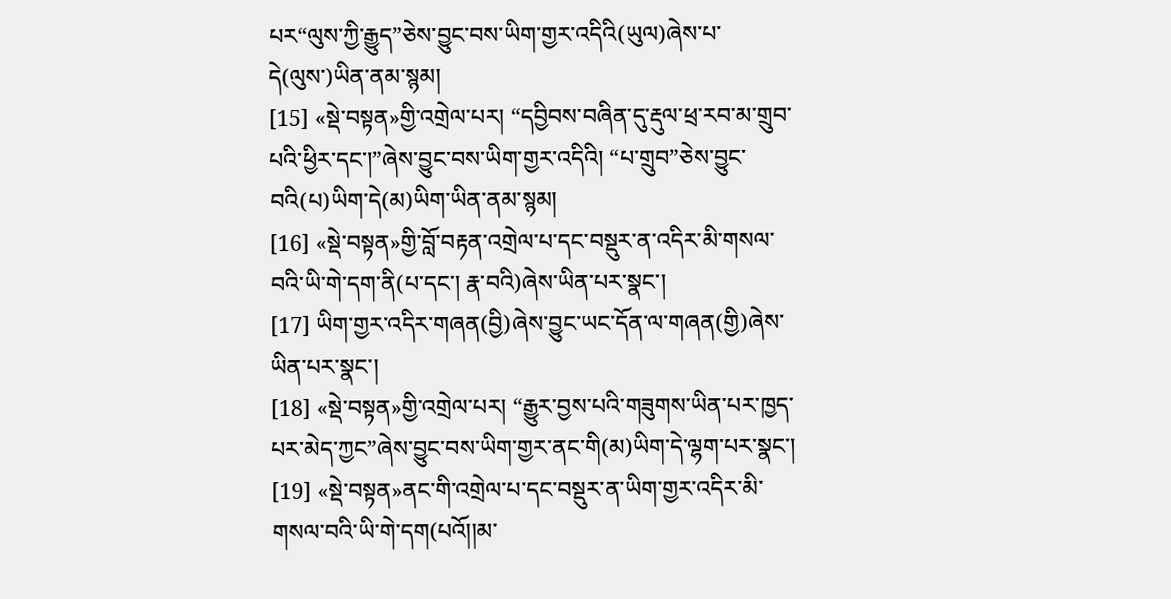པར“ལུས་ཀྱི་རྒྱུད”ཅེས་བྱུང་བས་ཡིག་གྱར་འདིའི(ཡུལ)ཞེས་པ་དེ(ལུས་)ཡིན་ནམ་སྙམ།
[15] «སྡེ་བསྟན»གྱི་འགྲེལ་པར། “དབྱིབས་བཞིན་དུ་རྡུལ་ཕྲ་རབ་མ་གྲུབ་པའི་ཕྱིར་དང་།”ཞེས་བྱུང་བས་ཡིག་གྱར་འདིའི། “པ་གྲུབ”ཅེས་བྱུང་བའི(པ)ཡིག་དེ(མ)ཡིག་ཡིན་ནམ་སྙམ།
[16] «སྡེ་བསྟན»གྱི་བློ་བརྟན་འགྲེལ་པ་དང་བསྡུར་ན་འདིར་མི་གསལ་བའི་ཡི་གེ་དག་ནི(པ་དང་། རྣ་བའི)ཞེས་ཡིན་པར་སྣང་།
[17] ཡིག་གྱར་འདིར་གཞན(བྱི)ཞེས་བྱུང་ཡང་དོན་ལ་གཞན(གྱི)ཞེས་ཡིན་པར་སྣང་།
[18] «སྡེ་བསྟན»གྱི་འགྲེལ་པར། “རྒྱུར་བྱས་པའི་གཟུགས་ཡིན་པར་ཁྱད་པར་མེད་ཀྱང”ཞེས་བྱུང་བས་ཡིག་གྱར་ནང་གི(མ)ཡིག་དེ་ལྷག་པར་སྣང་།
[19] «སྡེ་བསྟན»ནང་གི་འགྲེལ་པ་དང་བསྡུར་ན་ཡིག་གྱར་འདིར་མི་གསལ་བའི་ཡི་གེ་དག(པའོ།།མ་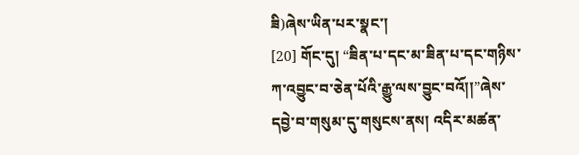ཟི)ཞེས་ཡིན་པར་སྣང་།
[20] གོང་དུ། “ཟིན་པ་དང་མ་ཟིན་པ་དང་གཉིས་ཀ་འབྱུང་བ་ཅེན་པོའི་རྒྱུ་ལས་བྱུང་བའོ།།”ཞེས་དབྱེ་བ་གསུམ་དུ་གསུངས་ནས། འདིར་མཚན་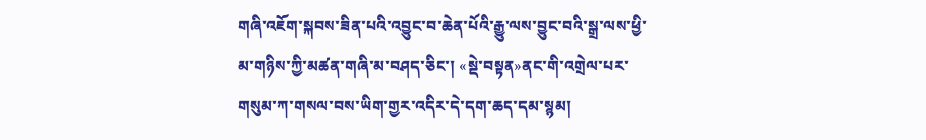གཞི་འཇོག་སྐབས་ཟིན་པའི་འབྱུང་བ་ཆེན་པོའི་རྒྱུ་ལས་བྱུང་བའི་སྒྲ་ལས་ཕྱི་མ་གཉིས་ཀྱི་མཚན་གཞི་མ་བཤད་ཅིང་། «སྡེ་བསྟན»ནང་གི་འགྲེལ་པར་གསུམ་ཀ་གསལ་བས་ཡིག་གྱར་འདིར་དེ་དག་ཆད་དམ་སྙམ།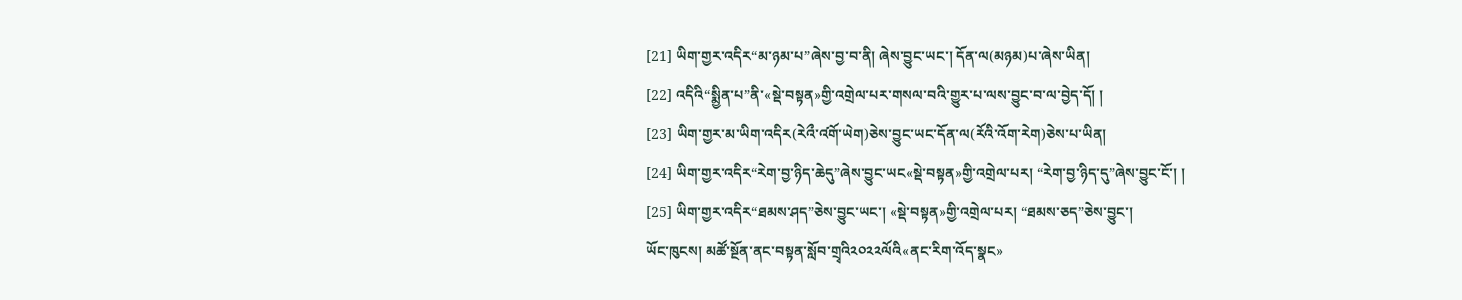[21] ཡིག་གྱར་འདིར“མ་ཉམ་པ”ཞེས་བྱ་བ་ནི། ཞེས་བྱུང་ཡང་། དོན་ལ(མཉམ)པ་ཞེས་ཡིན།
[22] འདིའི“སྨྱིན་པ”ནི་«སྡེ་བསྟན»གྱི་འགྲེལ་པར་གསལ་བའི་གྱུར་པ་ལས་བྱུང་བ་ལ་བྱེད་དོ། །
[23] ཡིག་གྱར་མ་ཡིག་འདིར(རེའྀ་འ༹གོ་ཡེག)ཅེས་བྱུང་ཡང་དོན་ལ(རོའི་འོག་རེག)ཅེས་པ་ཡིན།
[24] ཡིག་གྱར་འདིར“རེག་བྱ་ཉིད་ཆེདུ”ཞེས་བྱུང་ཡང«སྡེ་བསྟན»གྱི་འགྲེལ་པར། “རེག་བྱ་ཉིད་དུ”ཞེས་བྱུང་ངོ་། །
[25] ཡིག་གྱར་འདིར“ཐམས་ཤད”ཅེས་བྱུང་ཡང་། «སྡེ་བསྟན»གྱི་འགྲེལ་པར། “ཐམས་ཅད”ཅེས་བྱུང་།
ཡོང་ཁུངས། མཚོ་སྔོན་ནང་བསྟན་སློབ་གྲྭའི༢༠༢༢ལོའི«ནང་རིག་འོད་སྣང»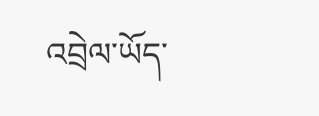འབྲེལ་ཡོད་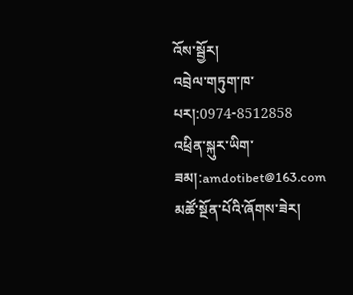འོས་སྦྱོར།
འབྲེལ་གཏུག་ཁ་པར།:0974-8512858
འཕྲིན་སྐུར་ཡིག་ཟམ།:amdotibet@163.com
མཚོ་སྔོན་པོའི་ཞོགས་ཟེར།